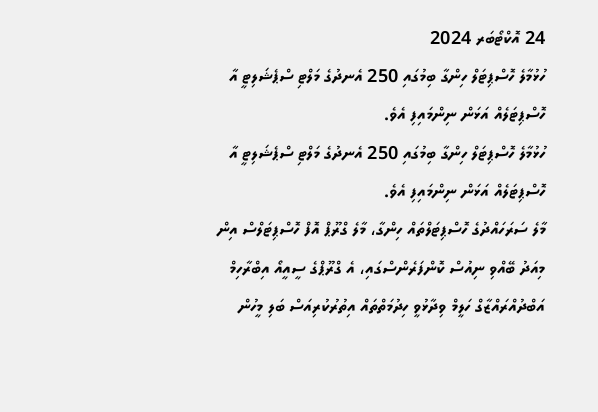24 އޮކްޓޯބަރ 2024
ހުޅުމާލެ ހޮސްޕިޓަލް ހިންގާ ބިމުގައި 250 އެނދުގެ މަލްޓި ސްޕެޝަލިޓީ އާ ހޮސްޕިޓަލެއް އަޅަން ނިންމައިފި އެވެ.
ހުޅުމާލެ ހޮސްޕިޓަލް ހިންގާ ބިމުގައި 250 އެނދުގެ މަލްޓި ސްޕެޝަލިޓީ އާ ހޮސްޕިޓަލެއް އަޅަން ނިންމައިފި އެވެ.
މާލެ ސަރަހައްދުގެ ހޮސްޕިޓަލްތައް ހިންގާ، މާލެ ގްރޫޕް އޮފް ހޮސްޕިޓަލްސް އިން މިއަދު ބޭއްވި ނިއުސް ކޮންފަރެންސްގައި، އެ ގްރޫޕްގެ ސީއީއޯ އިބްރާހިމް އަބްދުއްރައްޒާގް ހަލީމް ވިދާޅުވީ ހިދުމަތްތައް އިތުރުކުރިއަސް ބަލި މީހުން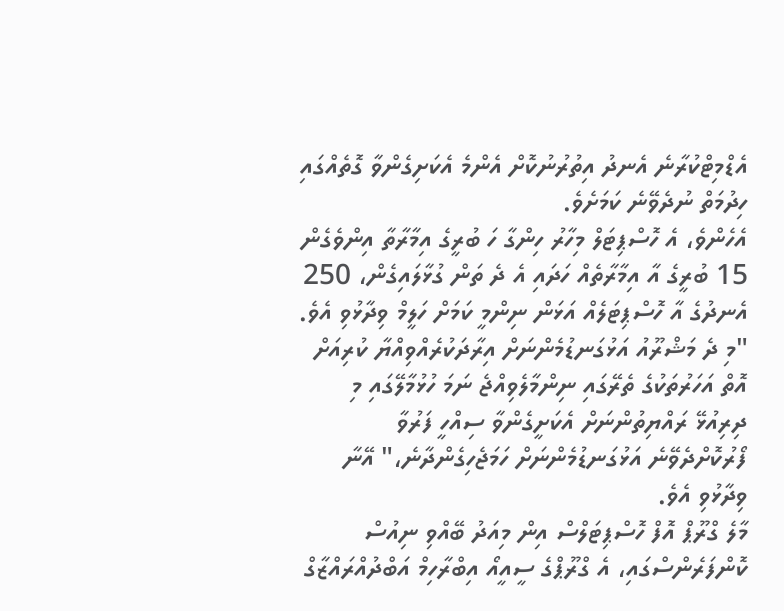އެޑްމިޓްކުރާނެ އެނދު އިތުރުނުކޮށް އެންމެ އެކަށިގެންވާ ގޮތެއްގައި ހިދުމަތް ނުދެވޭނެ ކަމަށެވެ.
އެހެންވެ، އެ ހޮސްޕިޓަލް މިހާރު ހިންގާ ހަ ބުރީގެ އިމާރާތާ އިންވެގެން 15 ބުރީގެ އާ އިމާރާތެއް ހަދައި އެ ދެ ތަން ގުޅާލައިގެން، 250 އެނދުގެ އާ ހޮސްޕިޓަލެއް އަޅަން ނިންމީ ކަމަށް ހަލީމް ވިދާޅުވި އެވެ.
"މި ދެ މަޝްރޫއު އަޅުގަނޑުމެންނަށް އިރާދަކުރެއްވިއްޔާ ކުރިއަށް އޮތް އަހަރުތަކުގެ ތެރޭގައި ނިންމާލެވިއްޖެ ނަމަ ހުޅުމާލޭގައި މި ދިރިއުޅޭ ރައްޔިތުންނަށް އެކަށީގެންވާ ސިއްހީ ފަރުވާ ފޯރުކޮށްދެވޭނެ އަޅުގަނޑުމެންނަށް ހަމަޖެހިގެންދާނެ،" އޭނާ ވިދާޅުވި އެވެ.
މާލެ ގްރޫޕް އޮފް ހޮސްޕިޓަލްސް އިން މިއަދު ބޭއްވި ނިއުސް ކޮންފަރެންސްގައި، އެ ގްރޫޕްގެ ސީއީއޯ އިބްރާހިމް އަބްދުއްރައްޒާގް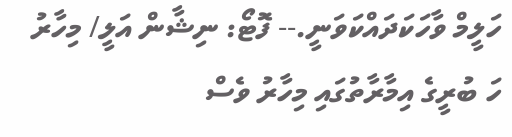ހަލީމް ވާހަކަދައްކަވަނީ.-- ފޮޓޯ: ނިޝާން އަލީ/ މިހާރު
ހަ ބުރީގެ އިމާރާތުގައި މިހާރު ވެސް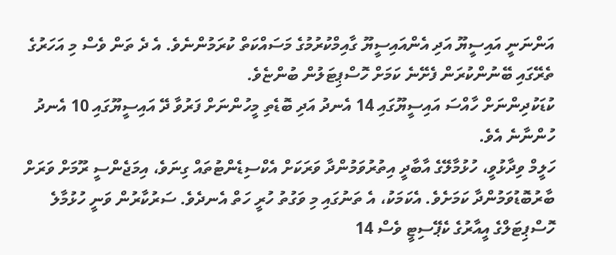އަންނަނީ އައިސީޔޫ އަދި އެންއައިސީޔޫ ގާއިމްކުރުމުގެ މަސައްކަތް ކުރަމުންނެވެ. އެ ދެ ތަން ވެސް މި އަހަރުގެ ތެރޭގައި ބޭނުންކުރަން ފެށޭނެ ކަމަށް ހޮސްޕިޓަލުން ބުންޏެވެ.
ކުޑަކުދިންނަށް ހާއްސަ އައިސީޔޫގައި 14 އެނދު އަދި ބޮޑެތި މީހުންނަށް ފަރުވާ ދޭ އައިސީޔޫގައި 10 އެނދު ހުންނާނެ އެވެ.
ހަލީމް ވިދާޅުވީ، ހުޅުމާލޭގެ އާބާދީ އިތުރުވަމުންދާ ވަރަކަށް އެކްސިޑެންޓުތައް ގިނަވެ، އިމަޖެންސީ ރޫމަށް ވަރަށް ބާރުބޮޑުވަމުންދާ ކަމަށެވެ. އެކަމަކު، އެ ތަނުގައި މި ވަގުތު ހުރީ ހަތް އެނދެވެ. ސަރުކާރުން ވަނީ ހުޅުމާލެ ހޮސްޕިޓަލްގެ އީއާރުގެ ކެޕޭސިޓީ ވެސް 14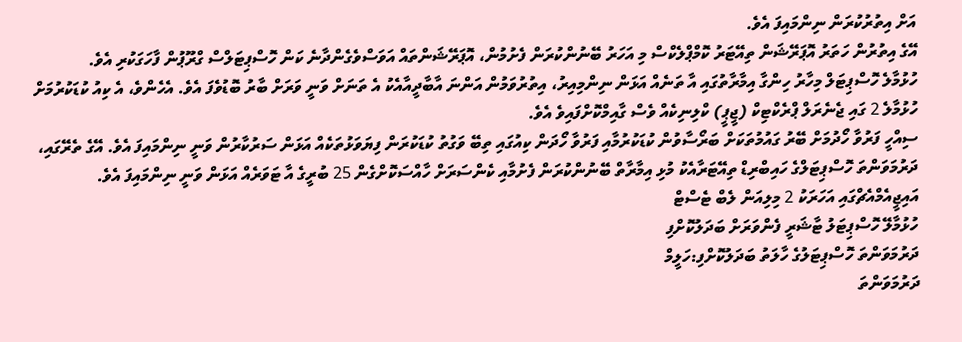އަށް އިތުރުކުރަން ނިންމައިފަ އެވެ.
އޭގެ އިތުރުން ހަތަރު އޮޕަރޭޝަން ތިއޭޓަރު ކޮމްޕްލެކްސް މި އަހަރު ބޭނުންކުރަން ފެށުމުން، އޮޕަރޭޝަންތައް އަވަސްވެގެންދާނެ ކަން ހޮސްޕިޓަލްސް ގްރޫޕުން ފާހަގަކުރި އެވެ.
ހުޅުމާލެ ހޮސްޕިޓަލް މިހާރު ހިންގާ އިމާރާތުގައި އާ ތަނެއް އަޅަން ނިންމިއިރު، އިތުރުވަމުން އަންނަ އާބާދީއާއެކު އެ ތަނަށް ވަނީ ވަރަށް ބާރު ބޮޑުވެފަ އެވެ. އެހެންވެ، އެ ކިއު ކުޑަކުރުމަށް ހުޅުމާލެ 2 ގައި ޖެނެރަލް ޕްރެކްޓިކް (ޖީޕީ) ކްލިނިކެއް ވެސް ގާއިމްކޮށްފައިވެ އެވެ.
ސިއްހީ ފަރުވާ ހޯދުމަށް ބޭރު ގައުމުތަކަށް ބަރޯސާވުން ކުޑަކުރުމާއި ފަރުވާ ހޯދަން ކިއުގައި ތިބޭ ވަގުތު ކުޑަކުރަން ފިޔަވަޅުތަކެއް އަޅަން ސަރުކާރުން ވަނީ ނިންމައިފަ އެވެ. އޭގެ ތެރޭގައި، ދަރުމަވަންތަ ހޮސްޕިޓަލްގެ ހައިބްރިޑް ތިއޭޓަރާއެކު މުޅި އިމާރާތް ބޭނުންކުރަން ފެށުމާއި ކެންސަރަށް ހާއްސަކޮށްގެން 25 ބުރީގެ އާ ޓަވަރެއް އަޅަން ވަނީ ނިންމައިފަ އެވެ.
އައިޖީއެމްއެޗްގައި އަހަރަކު 2 މިލިއަން ލެބް ޓެސްޓް
ހުޅުމާލޭ ހޮސްޕިޓަލު ޓާޝަރީ ފެންވަރަށް ބަދަލުކޮށްފި
ދަރުމަވަންތަ ހޮސްޕިޓަލުގެ ހާލަތު ބަދަލުކޮށްފި:ހަލީމް
ދަރުމަވަންތަ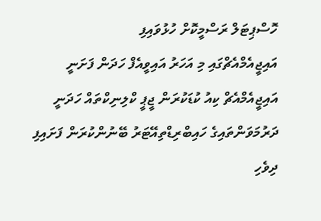ހޮސްޕިޓަލް ރަސްމީކޮށް ހުޅުވައިފި
އައިޖީއެމްއެޗްގައި މި އަހަރު އައިވީއެފް ހަދަން ފަށަނީ
އައިޖީއެމްއެޗް ކިއު ކުޑަކުރަން ޖީޕީ ކްލިނިކްތައް ހަދަނީ
ދަރުމަވަންތައިގެ ހައިބްރިޑްތިއޭޓަރު ބޭނުންކުރަން ފަށައިފި
ދިވެހި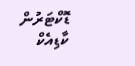ޑޮކްޓަރުން ކާޑިއެކް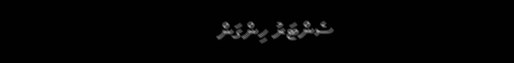ސެންޓަރު ހިންގަން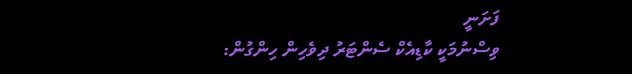ފަށަނީ
ވިސްނުމަކީ ކާޑިއެކް ސެންޓަރު ދިވެހިން ހިންގުން: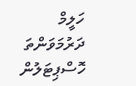ހަލީމް
ދަރުމަވަންތަ ހޮސްޕިޓަލުން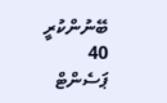ބޭނުންކުރީ 40 ޕަސެންޓް